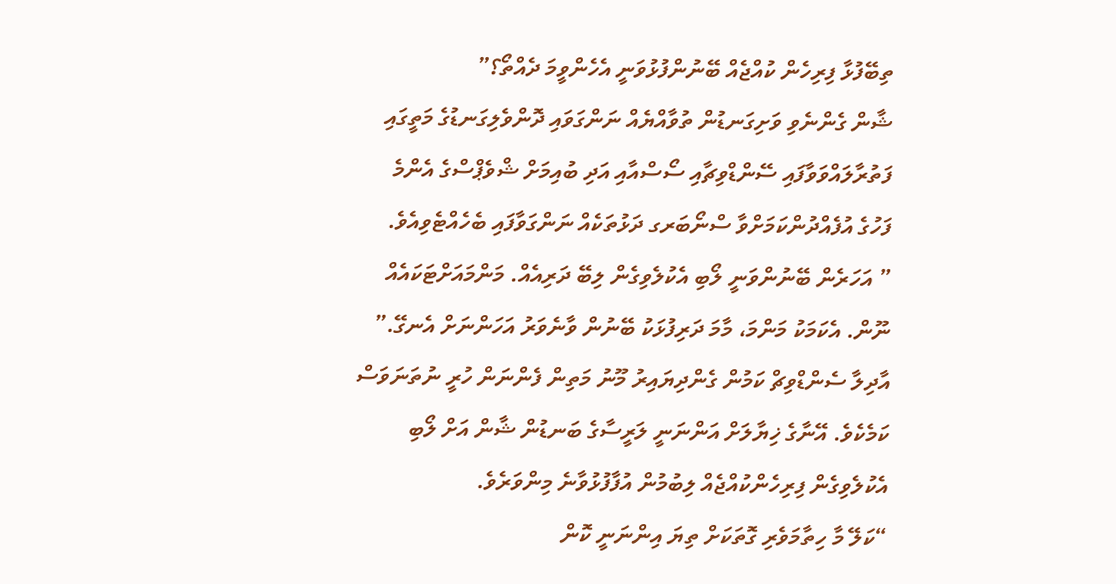ތިބޭފުޅާ ފިރިހެން ކުއްޖެއް ބޭނުންފުޅުވަނީ އެހެންވީމަ ދެއްތޯ؟”
ޝާން ގެންނެވި ވަށިގަނޑުން ތުވާއްޔެއް ނަންގަވައި ދޮންވެލިގަނޑުގެ މަތީގައި ފަތުރާލައްވަވާފައި ސޭންޑްވިޗާއި ސޯސްއާއި އަދި ބުއިމަށް ޝްވެޕްސްގެ އެންމެ ފަހުގެ އުފެއްދުންކަމަށްވާ ސްނޯބަރގ ދަޅުތަކެއް ނަންގަވާފައި ބެހެއްޓެވިއެވެ.
” އަހަރެން ބޭނުންވަނީ ލޯބި އެކުލެވިގެން ލިބޭ ދަރިއެއް. މަންމައަށްޓަކައެއް ނޫން. އެކަމަކު މަންމަ، މާމަ ދަރިފުޅަކު ބޭނުން ވާނެވަރު އަހަންނަށް އެނގޭ.”
އާދިލާ ސެންޑްވިޗް ކަމުން ގެންދިޔައިރު މޫނު މަތިން ފެންނަން ހުރީ ނުތަނަވަސް ކަމެކެވެ. އޭނާގެ ޚިޔާލަށް އަންނަނީ ލަރީސާގެ ބަނޑުން ޝާން އަށް ލޯބި އެކުލެވިގެން ފިރިހެންކުއްޖެއް ލިބުމުން އުފާފުޅުވާނެ މިންވަރެވެ.
“ކަލޭ މާ ހިތާމަވެރި ގޮތަކަށް ތިޔަ އިންނަނީ ކޮން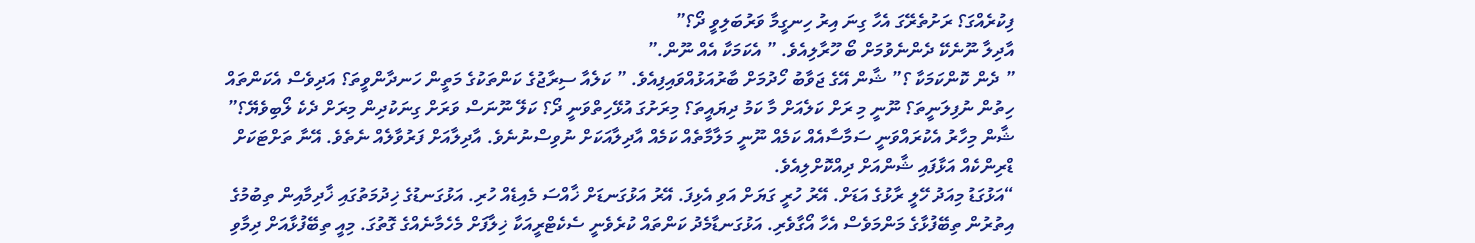ފިކުރެއްގަ؟ ރަށުތެރޭގަ އެހާ ގިނަ އިރު ހިނގީމާ ވަރުބަލިވީ ދޯ؟”
އާދިލާ ނޫނެކޭ ދެންނެވުމަށް ބޯ ހޫރާލިއެވެ. ” އެކަމަކާ އެއް ނޫން.”
” ދެން ކޮންކަމަކާ ؟” ޝާން އޭގެ ޖަވާބު ހޯދުމަށް ބާރުއަޅުއްވައިފިއެވެ. ” ކަލެއާ ސިރާޖުގެ ކަންތަކުގެ މަތީން ހަނދާންވީތަ؟ އަދިވެސް އެކަންތައް ހިތުން ނުފިލަނީތަ؟ ނޫނީ މި ރަށް ކަލެއަށް މާ ކަމު ދިޔައީތަ؟ މިރަށުގަ އުޅޭހިތްވަނީ ދޯ؟ ކަލޭ ނޫނަސް ވަރަށް ގިނަކުދިން މިރަށް ދެކެ ލޯބިވެޔޭ؟” ޝާން މިހާރު އެކުރައްވަނީ ސަމާސާއެއް ކަމެއް ނޫނީ މަލާމާތެއް ކަމެއް އާދިލާއަކަށް ނުވިސްނުނެވެ. އާދިލާއަށް ފަރުވާލެއް ނެތެވެ. އޭނާ ތަށްޓަކަށް ޑްރިންކެއް އަޅާފައި ޝާންއަށް ދިއްކޮށްލިއެވެ.
“އަޅުގަޑު މިއަދު ހޭލީ ރާޅުގެ އަޑަށް. އޭރު ހުރީ ގަޔަށް އަވި އެޅިފަ. އޭރު އަޅުގަނޑަށް ޚާއްސަ މެއިޑެއް ހުރި. އަޅުގަނޑުގެ ޚިދުމަތުގައި ޚާދިމާއިން ތިބުމުގެ އިތުރުން ތިބޭފުޅާގެ މަންމަވެސް އެހާ އޯގާވެރި. އަޅުގަނޑާމެދު ކަންތައް ކުރެވެނީ ސެކެޓްރީއަކާ ޚިލާފަށް މެހެމާނެއްގެ ގޮތުގަ. މިއީ ތިބޭފުޅާއަށް ދިމާވި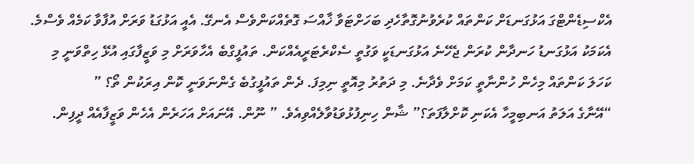އެކްސިޑެންޓްގަ އަޅުގަނޑަށް ކަންތައް ކުރެވުނުގޮތާހެދި ބަހަށްޓަވާ ޚާއްސަ ގޮތެއްކަންވެސް އެނގޭ. އެއީ އަޅުގަޑު ވަރަށް އުފާވާ ކަމެއް ވެސްމެ. އެކަމަކު އަޅުގަނޑު ހަނދާން ކުރަން ޖެހޭނެ އަޅުގަނޑަކީ ވަގުތީ ސެކްރެޓަރީއެއްކަން. ތައުފީގްބެ އެހާވަރަށް މި ވަޒީފާގައި އުޅޭ ހިތްވަނީ މި ކަހަލަ ކަންތައް މިހެން ހުންނާތީ ކަމަށް ވެދާނެ. މި ދަތުރު މިއޮތީ ނިމިފަ. ދެން ތައުފީގުބެ ގެންނަވަނީ ކޮން އިރަކުން ތޯ؟ ”
“އޭނާގެ އަލަތު އަނބިމީހާ އެކަނި ކޮށްލާފަތަ؟” ޝާން ހިނިފުޅުވަޑުވާލެއްވިއެވެ. ” ނޫން. އޭނައަށް އަހަރެން އެހެން ވަޒީފާއެއް ދީފިން.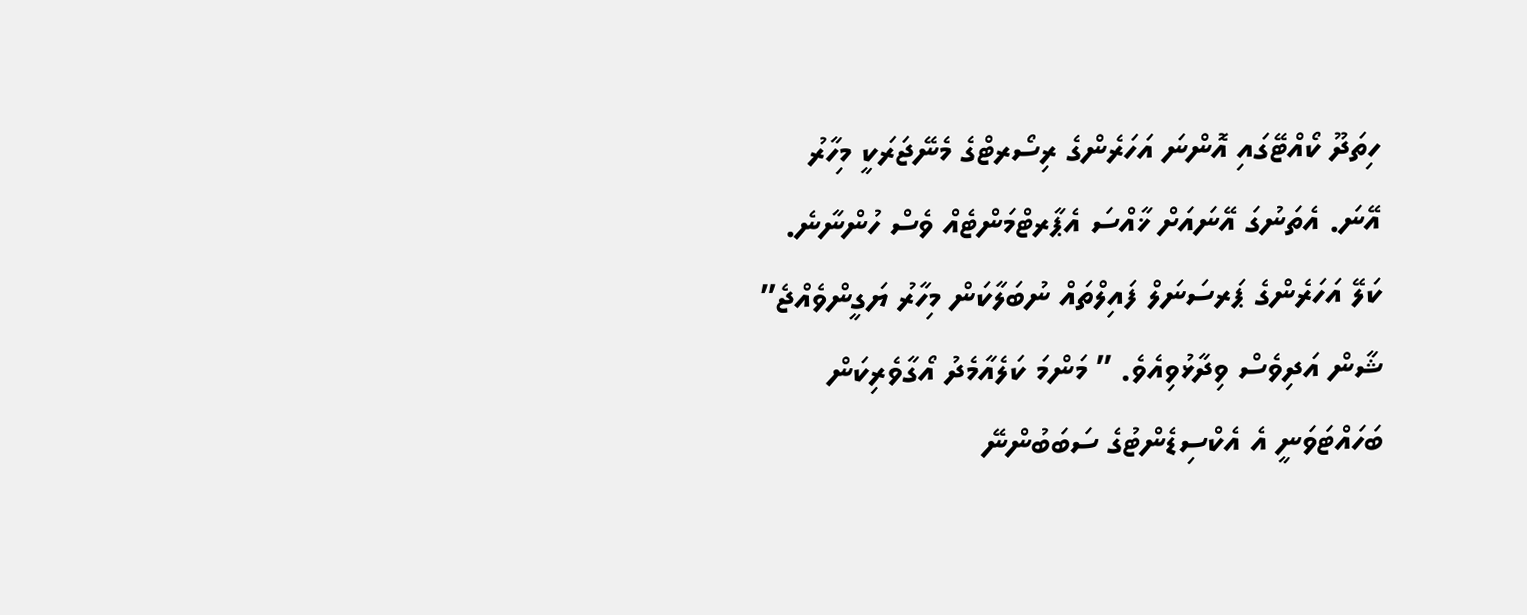ހިތަދޫ ކޯއްޓޭގައި އޮންނަ އަހަރެންގެ ރިސޯރޓްގެ މެނޭޖަރަކީ މިހާރު އޭނަ. އެތަނުގަ އޭނައަށް ޚާއްސަ އެޕާރޓްމަންޓެއް ވެސް ހުންނާނެ. ކަލޭ އަހަރެންގެ ޕަރސަނަލް ފައިލްތައް ނުބަލާކަން މިހާރު ޔަގީންވެއްޖެ”
ޝާން އަދިވެސް ވިދާޅުވިއެވެ. ” މަންމަ ކަލެއާމެދު އޯގާވެރިކަން ބަހައްޓަވަނީ އެ އެކްސިޑެންޓުގެ ސަބަބުންނޭ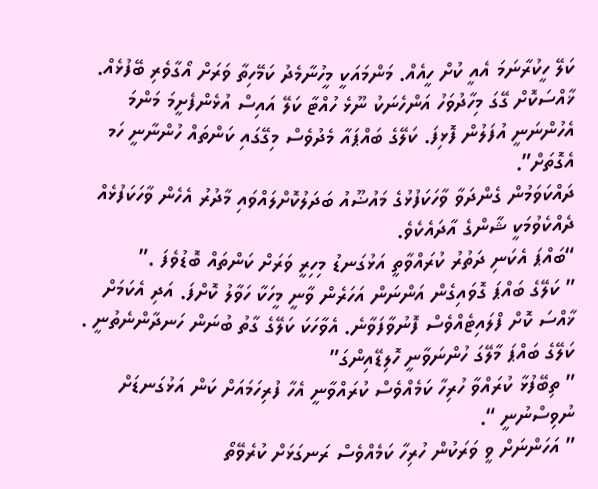ކަލޭ ހީކުރާނަމަ އެއީ ކުށް ހީއެއް. މަންމައަކީ މީހުނާމެދު ކަމޭހިތާ ވަރަށް އޯގާވެރި ބޭފުޅެއް. ޚާއްސަކޮށް ގޭގަ މިހާދުވަހު އަންހެނަކު ނޫޅެ ހުއްޓާ ކަލޭ އައިސް އުޅެންފެށީމަ މަންމަ އެހުންނަނީ އުފަލުން ފޮޅިފަ. ކަލޭގެ ބައްޕައާ މެދުވެސް މިގޭގައި ކަންތައް ހުންނާނީ ހަމ އެގޮތަށް”.
ދައްކަވަމުން ގެންދަވާ ވާހަކަފުޅުގެ މައުޟޫއު ބަދަލުކޮށްލައްވައި މާދުރު އެހެން ވާހަކަފުޅެއް ދެއްކެވުމަކީ ޝާންގެ އާދައެކެވެ.
“ބައްޕަ އެކަނި ދަތުރު ކުރައްވާތީ އަޅުގަނޑު މިހިރީ ވަރަށް ކަންތައް ބޮޑުވެފަ .”
” ކަލޭގެ ބައްޕަ ގޮވައިގެން އަންނަން އަހަރެން ވާނީ މީހަކާ ހަވާލު ކޮށްފަ. އަދި އެކަމަށް ޚާއްސަ ކޮށް ފްލައިޓެއްވެސް ފޮނުވާފަވާނެ. އެވާހަކަ ކަލޭގެ ގާތު ބުނަން ހަނދާންނެތުނީ . ކަލޭގެ ބައްޕަ މާލޭގަ ހުންނަވާނީ ހޮލިޑޭއިންގަ”
” ތިބޭފުޅާ ކުރައްވާ ހުރިހާ ކަމެއްވެސް ކުރައްވާނީ އެހާ ފުރިހަމައަށް ކަން އަޅުގަނޑަށް ނުވިސްނުނީ “.
” އަހަންނަށް ވީ ވަރަކުން ހުރިހާ ކަމެއްވެސް ރަނގަޅަށް ކުރެވޭތޯ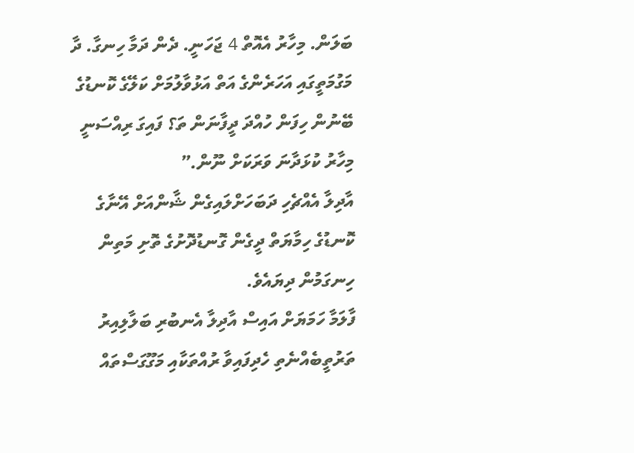ބަލަން. މިހާރު އެއޮތް 4 ޖަހަނީ. ދެން ދަމާ ހިނގާ. ދާ މަގުމަތީގައި އަހަރެންގެ އަތް އަޅުވާލުމަށް ކަލޭގެ ކޮނޑުގެ ބޭނުން ހިފަން ހުއްދަ ދީފާނަން ތަ؟ ފައިގަ ރިއްސަނީ މިހާރު ކުޅަދާނަ ވަރަކަށް ނޫން.”
އާދިލާ އެއްޗެހި ދަބަހަށްލައިގެން ޝާންއަށް އޭނާގެ ކޮނޑުގެ ހިމާޔަތް ދީގެން ގޮނޑުދޮށުގެ ތޮށި މަތިން ހިނގަމުން ދިޔައެވެ.
ފާލަމާ ހަމަޔަށް އައިސް އާދިލާ އެނބުރި ބަލާލިއިރު ތަރުތީބެއްނެތި ހެދިފައިވާ ރުއްތަކާއި މަގޫގަސްތައް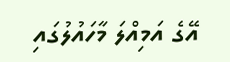އޭގެ އަމިއްލަ މާހައުލުގައި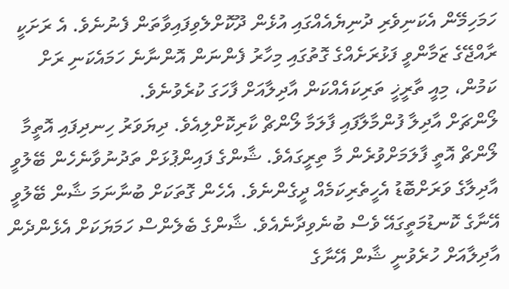ހަމަހިމޭން އެކަނިވެރި ދުނިޔެއެއްގައި އުޅެން ދޫކޮށްލެވިފައިވާތަން ފެނުނެވެ. އެ ރަށަކީ ރާއްޖޭގެ ޒަމާންވީ ފަޅުރަށެއްގެ ގޮތުގައި މިހާރު ފެންނަން އޮންނާނެ ހަމައެކަނި ރަށް ކަމުން، މިއީ ތާރީޚީ ތަރިކައެއްކަން އާދިލާއަށް ފާހަގަ ކުރެވުނެވެ.
ލޯންޗަށް އާދިލާ ފުންމާލާފައި ފާލަމާ ލޯންޗް ކާރިކޮށްލިއެވެ. ދިޔަވަރު ހިނދިފައި އޮތީމާ ލޯންޗް އޮތީ ފާލަމަށްވުރެން މާ ތިރީގައެވެ. ޝާންގެ ފައިންޕުޅަށް ތަދުނުވާނެހެން ބޭލުވީ އާދިލާގެ ވަރަށްބޮޑު އެހީތެރިކަމެއް ދީގެންނެވެ. އެހެން ގޮތަކަށް ބުނާނަމަ ޝާން ބޭލުވީ އޭނާގެ ކޮނޑުމަތީގައޭ ވެސް ބުނެވިދާނެއެވެ. ޝާންގެ ބެލެންސް ހަމަޔަކަށް އެޅެންދެން އާދިލާއަށް ހުރެވުނީ ޝާން އޭނާގެ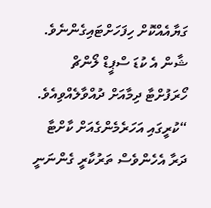ގަޔާއެއްކޮށް ހިފަހަށްޓައިގެންނެވެ.
ޝާން އެ ކުޑަ ސްޕީޑް ލޯންޗް ހޯރަފުށްޓާ ދިމާއަށް ދުއްވާލެއްވިއެވެ.
“ކުރީގައި އަހަރެމެންގެއަށް ކާށްޓާ ދަރާ އެހެންވެސް ތަރުކާރީ ގެންނަނީ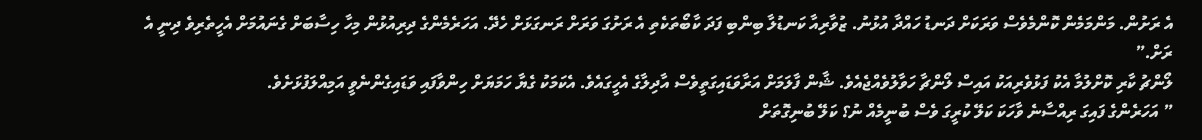އެ ރަށުން. މަންމަމެން ކޮންމެވެސް ވަރަކަށް ދަނޑު ހައްދާ އުޅުނު. ޒުވާރިއާ ކަނޑުލާ ބިންބި ފަދަ ކާބޯތަކެތި އެ ރަށުގަ ވަރަށް ރަނގަޅަށް ހެދޭ. އަހަރެމެންގެ ދިރިއުޅުން މިހާ ހިސާބަށް ގެނައުމަށް އެހީތެރިވެ ދިނީ އެ ރަށް.”
ލޯންޗު ކާރި ކޮށްލުމާ އެކު ފަޅުވެރިއަކު އައިސް ލޯންޗާ ހަވާލުވެއްޖެއެވެ. ޝާން ފާލަމަށް އަރާވަޑައިގަތީވެސް އާދިލާގެ އެހީގައެވެ. އެކަމަކު ގެޔާ ހަމަޔަށް ހިންވާފައި ވަޑައިގެންނެވީ އަމިއްލަފުޅަށެވެ.
” އަހަރެންގެ ފައިގަ ރިއްސާނެ ވާހަކަ ކަލޭ ކުރީގަ ވެސް ބުނީމެއް ނު؟ ކަލޭ ބުނިގޮތަށް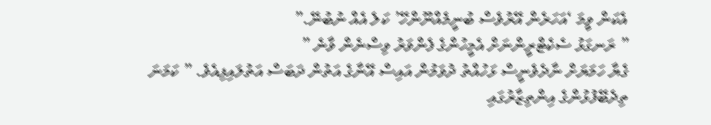އެކަން ވީމަ ‘އަހަރެން އޭރުވެސް ބުނީމެއްނޫންހޭ’ ކަލެ އެއް ނުބުނޭ.”
” ރަނގަޅު ސެކެޓްރީންނަށް އެމީހުންގެ ފެންވަރު ވިސްނެން ވާނެ ”
ގެޔާ ހަމަޔަށް ނާދެވެނީސް ޅަހުއްތު ދުވަމުން އައިސް އޭނާގެ އަތުން ދަބަސް އަތުލައިފިއެވެ. ” ކަމަނަ ތިދެބޭފުޅުންގެ އިންތިޒާރުގައި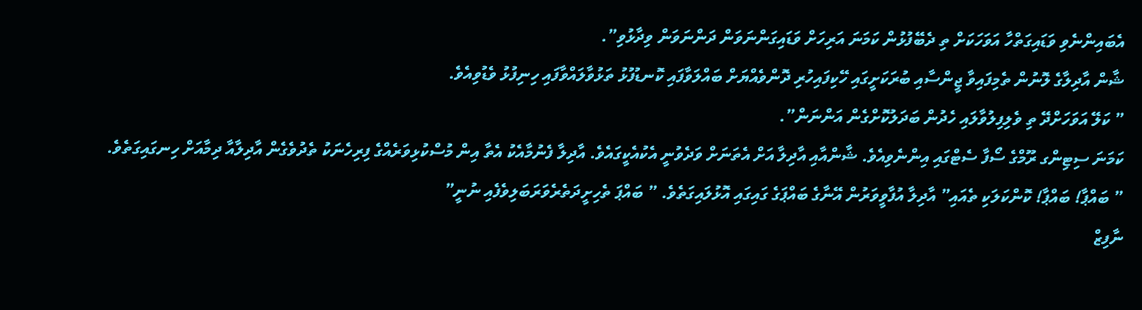އެބައިންނެވި ވަޑައިގަތްހާ އަވަހަކަށް ތި ދެބޭފުޅުން ކަމަނަ އަރިހަށް ވަޑައިގަންނަވަން ދަންނަވަން ވިދާޅުވި”.
ޝާން އާދިލާގެ ލޮނުން ތެމިފައިވާ ޖީންސާއި ބުރަކަށީގައި ހޭކިފައިހުރި ދޮންވެއްޔަށް ބައްލަވާފައި ކޮނޑުފުޅު ތަޅުވާލައްވާފައި ހިނިފުޅު ވެޑުވިއެވެ.
” ކަލޭ އަވަހަށްދޭ ތި ވެލިފިލުވާލައި ހެދުން ބަދަލުކޮށްގެން އަންނަން”.
ކަމަނަ ސިޓިންގ ރޫމްގެ ސޯފާ ސެޓްގައި އިންނެވިއެވެ. ޝާންއާއި އާދިލާ އަށް އެތަނަށް ވަދެވުނީ އެކުއެކީގައެވެ. އާދިލާ ފެނުމާއެކު އެތާ އިން މުސްކުޅިވަރެއްގެ ފިރިހެނަކު ތެދުވެގެން އާދިލާއާ ދިމާއަށް ހިނގައިގަތެވެ.
” ބައްޕާ! ބައްޕާ! ކޮންކަލަކި ތެއައި” އާދިލާ އުފާވީވަރުން އޭނާގެ ބައްޕަގެ ގައިގައި އޮޅުލައިގަތެވެ. ” ބައްޕަ ތެހިށީދަތެރެވަރަބަލިވެފެއި ނުނީ”
ނާފިޒް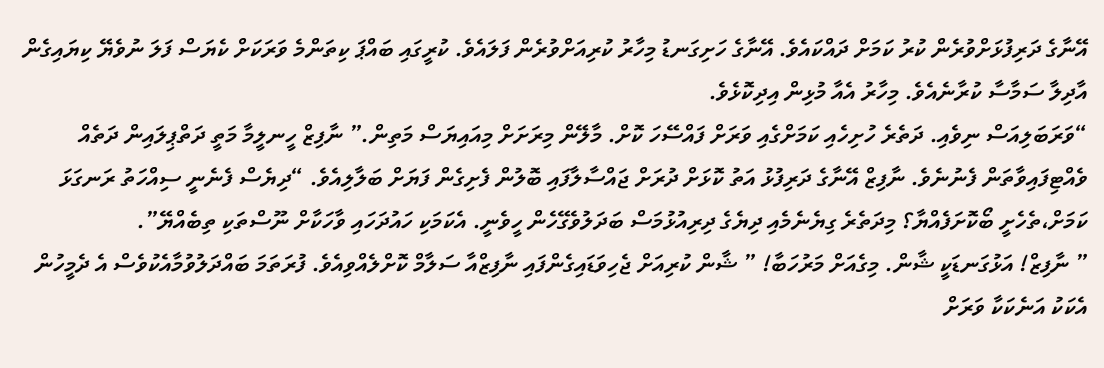އޭނާގެ ދަރިފުޅަށްވުރެން ކުރު ކަމަށް ދައްކައެވެ. އޭނާގެ ހަށިގަނޑު މިހާރު ކުރިއަށްވުރެން ފަލައެވެ. ކުރީގައި ބައްޕަ ކިތަންމެ ވަރަކަށް ކެޔަސް ފަލަ ނުވެޔޭ ކިޔައިގެން އާދިލާ ސަމާސާ ކުރާނެއެވެ. މިހާރު އެއާ މުޅިން އިދިކޮޅެވެ.
“ވަރަބަލިއަސް ނިވެއި. ދަތެރެ ހުށިހެއި ކަމަށްގެއި ވަރަށް ފައްސޭހަ ކޮށް. މާލޭން މިރަށަށް މިއައިޔަސް މަތިން.” ނާފިޒް ހީނލީމާ މަތީ ދަތްޕިލައިން ދަތެއް ވެއްޓިފައިވާތަން ފެނުނެވެ. ނާފިޒް އޭނާގެ ދަރިފުޅު އަތު ކޮޅަށް ދުރަށް ޖައްސާލާފައި ބޮލުން ފެށިގެން ފަޔަށް ބަލާލިއެވެ. “ދިޔެސް ފެނެނީ ސިއްހަތު ރަނގަޅަ ކަމަށް،ތެހެށީ ބޯކޮށަފެއްޔާ؟ މިދަތެރެ ގިޔެނެމެއި ދިޔެގެ ދިރިއުޅުމަސް ބަދަލުވެގޭހެން ހީވެނީ. އެކަމަކި ހައުދަހައި ވާހަކާށް ނޫސްތަކި ތިބެއްޔޭ”.
” ނާފިޒް! އަޅުގަނޑަކީ ޝާން. މިގެއަށް މަރުހަބާ! ” ޝާން ކުރިއަށް ޖެހިވަޑައިގެންފައި ނާފިޒްއާ ސަލާމް ކޮށްލެއްވިއެވެ. ފުރަތަމަ ބައްދަލުވުމާއެކުވެސް އެ ދެމީހުން އެކަކު އަނެކަކާ ވަރަށް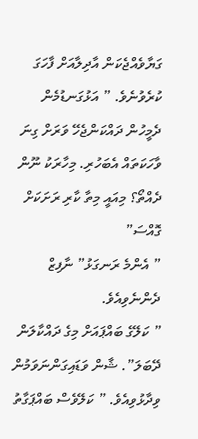ގަޔާވެއްޖެކަން އާދިލާއަށް ފާހަގަ ކުރެވުނެވެ. ” އަޅުގަނޑުމެން ދެމީހުން ދައްކަންޖެހޭ ވަރަށް ގިނަ ވާހަކަތައް އެބަހުރި. މިހާރަކު ނޫން ދެއްތޯ؟ މިއައީ މިތާ ކާރި ރަށަކަށް ގޮއްސަ”
” އެންމެ ރަނގަޅު” ނާފިޒް ދެންނެވިއެވެ.
” ކަލޭގެ ބައްޕައަށް މިގެ ދައްކާލަން ދޭބަލަ”. ޝާން ވަޑައިގަންނަވަމުން ވިދާޅުވިއެވެ. ” ކަލޭވެސް ބައްޕަގާތު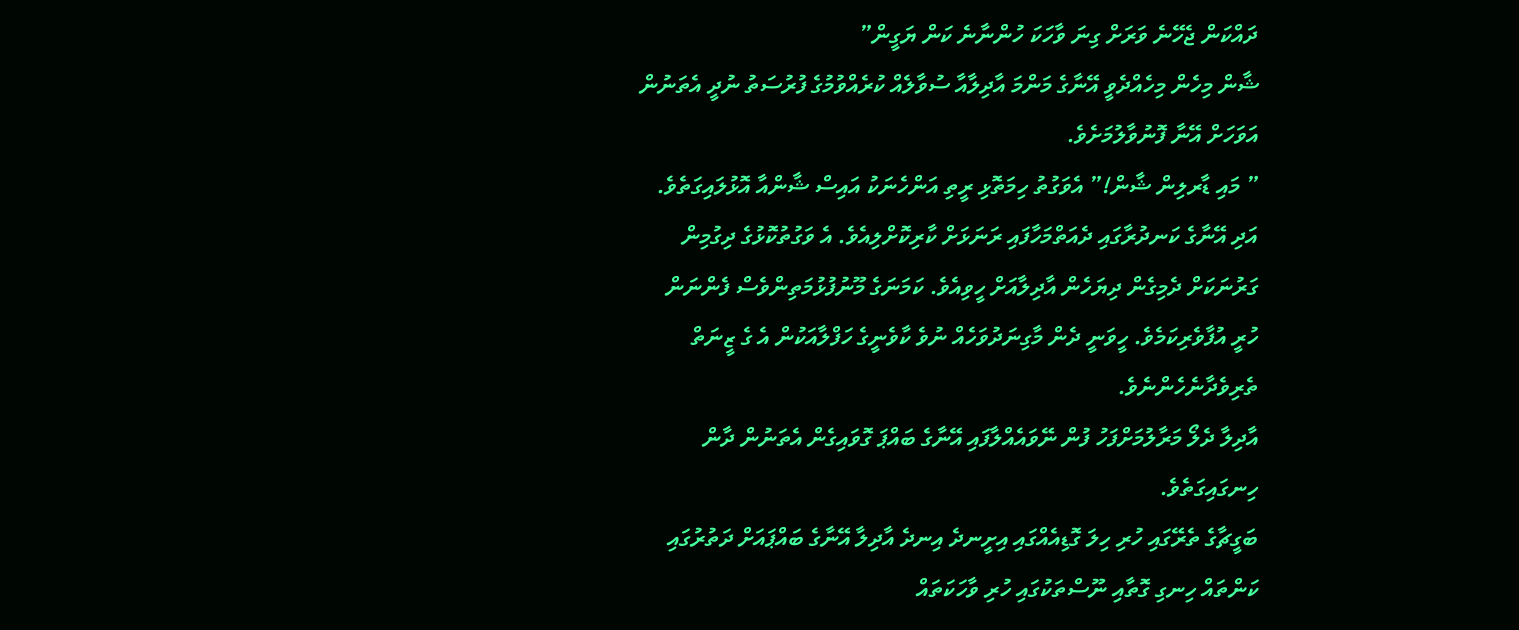ދައްކަން ޖެހޭނެ ވަރަށް ގިނަ ވާހަކަ ހުންނާނެ ކަން ޔަގީން”
ޝާން މިހެން މިހެއްދެވީ އޭނާގެ މަންމަ އާދިލާއާ ސުވާލެއް ކުރެއްވުމުގެ ފުރުސަތު ނުދީ އެތަނުން އަވަހަށް އޭނާ ފޮނުވާލުމަށެވެ.
” މައި ޑާރލިން ޝާން!” އެވަގުތު ހިމަތޮޅި ރީތި އަންހެނަކު އައިސް ޝާންއާ އޮޅުލައިގަތެވެ. އަދި އޭނާގެ ކަނދުރާގައި ދެއަތްމަހާފައި ރަނަޅަށް ކާރިކޮށްލިއެވެ. އެ ވަގުތުކޮޅުގެ ދިގުމިން ގަރުނަކަށް ދެމިގެން ދިޔަހެން އާދިލާއަށް ހީވިއެވެ. ކަމަނަގެ މޫނުފުޅުމަތިންވެސް ފެންނަން ހުރީ އުފާވެރިކަމެވެ. ހީވަނީ ދެން މާގިނަދުވަހެއް ނުވެ ކާވެނީގެ ހަފްލާއަކުން އެ ގެ ޒީނަތް ތެރިވެދާނެހެންނެވެ.
އާދިލާ ދެލޯ މަރާލުމަށްފަހު ފުން ނޭވައެއްލާފައި އޭނާގެ ބައްޕަ ގޮވައިގެން އެތަނުން ދާން ހިނގައިގަތެވެ.
ބަގީޗާގެ ތެރޭގައި ހުރި ހިލަ ގޮޑިއެއްގައި އިށީނދެ އިނދެ އާދިލާ އޭނާގެ ބައްޕައަށް ދަތުރުގައި ކަންތައް ހިނގި ގޮތާއި ނޫސްތަކުގައި ހުރި ވާހަކަތައް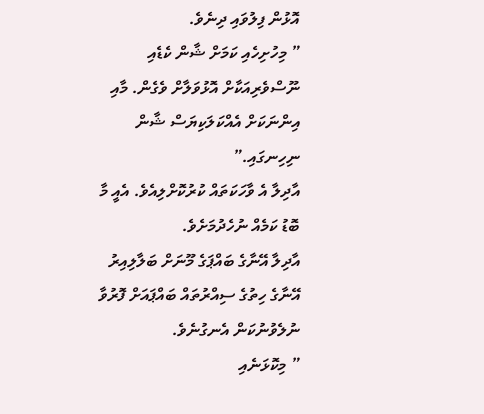އޮޅުން ފިލުވައި ދިނެވެ.
” މިހުށިހެއި ކަމަށް ޝާން ކެޑެއި ނޫސްވެރިއަކާށް އޮޅުވަލާށް ވެގެން. މާއި އިންނަކަށް އެއްކަލަކިޔަސް ޝާން ނިހިނގައި.”
އާދިލާ އެ ވާހަކަތައް ކުރުކޮށްލިއެވެ. އެއީ މާ ބޮޑު ކަމެއް ނުހެދުމަށެވެ.
އާދިލާ އޭނާގެ ބައްޕަގެ މޫނަށް ބަލާލިއިރު އޭނާގެ ހިތުގެ ސިއްރުތައް ބައްޕައަށް ފޮރުވާ ނުލެވުނުކަން އެނގުނެވެ.
” މިކޮޅަނެއި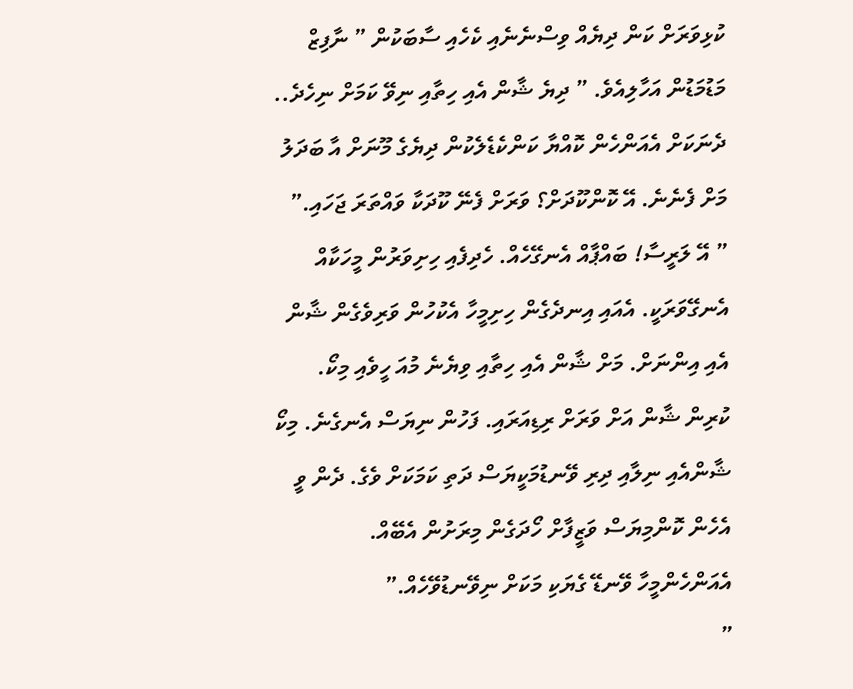ކުޅިވަރަށް ކަން ދިޔެއް ވިސްނެނެއި ކެހެއި ސާބަކުން ” ނާފިޒް މަޑުމަޑުން އަހާލިއެވެ. ” ދިޔެ ޝާން އެއި ހިތާއި ނިވޭ ކަމަށް ނިހެދެ.. ދެނަކަށް އެއަންހެން ކޮއްޔާ ކަންކެޑެލެކުން ދިޔެގެ މޫނަށް އާ ބަދަލު މަށް ފެނެނެ. އޭ ކޮންކޫދަށް؟ ވަރަށް ފެނޭ ކޫދަކާ ވައްތަރަ ޖަހައި.”
” އޭ ލަރީސާ! ބައްޕާއް އެނގޭހެއް. ހެދިފެއި ހިށިވަރުން މީހަކާއް އެނގޭވަރަކީ. އެއައި އިނދެގެން ހިށިމީހާ އެކުހުން ވަރިވެގެން ޝާން އެއި އިންނަށް. މަށް ޝާން އެއި ހިތާއި ވިޔެނެ މުއަ ހީވެއި މިކޯ. ކުރިން ޝާން އަށް ވަރަށް ރިޑިއަރައި. ފަހުން ނިޔަސް އެނގެނެ. މިކޯ ޝާންއެއި ނިލާއި ދިރި ވޭނޑުމަކީޔަސް ދަތި ކަމަކަށް ވެގެ. ދެން ވީ އެހެން ކޮންމިޔަސް ވަޒީފާށް ހޯދަގެން މިރަށުން އެބޭއް. އެއަންހެންމީހާ ވޭނޑޭ ގެޔަކި މަކަށް ނިވޭނޑުވޭހެއް.”
”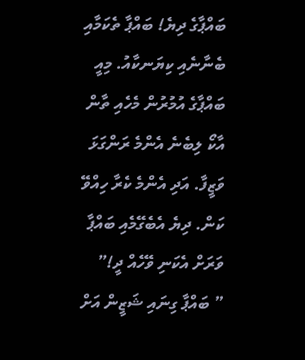ބައްޕާގެ ދިޔެ! ބައްޕާ ތެކަމާއި ބެނާނެއި ކިޔަނކާއު. މިއީ ބައްޕާގެ އުމުރުން މެހެއި ތާން އާކޯ ލިބެނެ އެންމެ ރަންގަޅަ ވަޒީފާ. އަދި އެންމެ ކެރާ ހިއްވޭ ކަން. ދިޔެ އެބެގޭމެއި ބައްޕާ ވަރަށް އެކަނި ވޭހެއް ދީ!”
” ބައްޕާ ގިނައި ޝަޒީން އަށް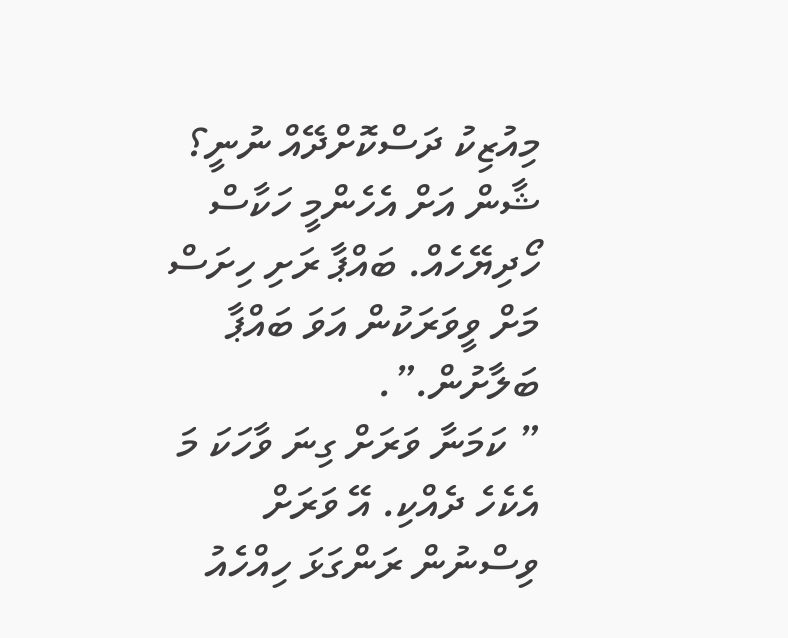މިއުޒިކު ދަސްކޮށްދޭއް ނުނީ؟ ޝާން އަށް އެހެންމީ ހަކާސް ހޯދިޔޭހެއް. ބައްޕާ ރަށި ހިށަސް މަށް ވީވަރަކުން އަވަ ބައްޕާ ބަލާށުން.”.
” ކަމަނާ ވަރަށް ގިނަ ވާހަކަ މަ އެކެހެ ދެއްކި. އޭ ވަރަށް ވިސްނުން ރަންގަޅަ ހިއްހެއު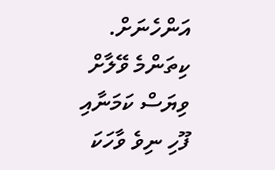އަންހެނަށް. ކިތަންމެ ވޭލާށް ވިޔަސް ކަމަނާއި ފޫހި ނިވެ ވާހަކަ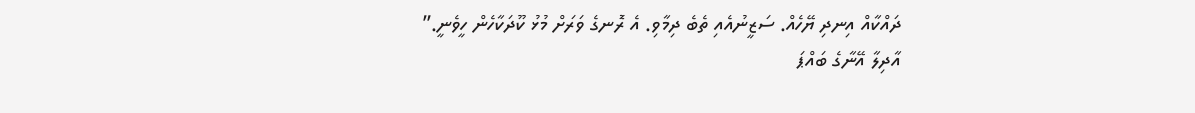ދައްކާއް އިނދި ޔޭހެއް. ސަޒީނުއެއި ތެބެ ދިމާވި. އެ ރޮނގެ ވަރަށް މުޅު ކޫދަކާހެން ހީވެނީ.”
އާދިލާ އޭނާގެ ބައްޕަ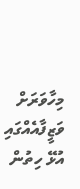މިހާވަރަށް ވަޒީފާއެއްގައި އުޅޭ ހިތުން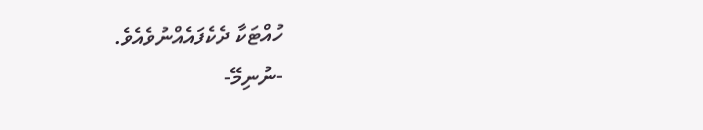ހުއްޓަކާ ދެކެފައެއްނުވެއެވެ.
-ނުނިމޭ-